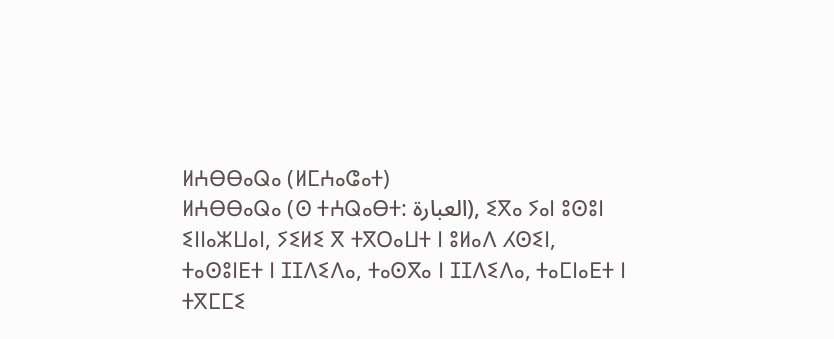ⵍⵄⴱⴱⴰⵕⴰ (ⵍⵎⵄⴰⵛⴰⵜ)
ⵍⵄⴱⴱⴰⵕⴰ (ⵙ ⵜⵄⵕⴰⴱⵜ: العبارة), ⵉⴳⴰ ⵢⴰⵏ ⵓⵙⵓⵏ ⵉⵏⵏⴰⵣⵡⴰⵏ, ⵢⵉⵍⵉ ⴳ ⵜⴳⵔⴰⵡⵜ ⵏ ⵓⵍⴰⴷ ⵃⵙⵉⵏ, ⵜⴰⵙⵓⵏⴹⵜ ⵏ ⵊⵊⴷⵉⴷⴰ, ⵜⴰⵙⴳⴰ ⵏ ⵊⵊⴷⵉⴷⴰ, ⵜⴰⵎⵏⴰⴹⵜ ⵏ ⵜⴳⵎⵎⵉ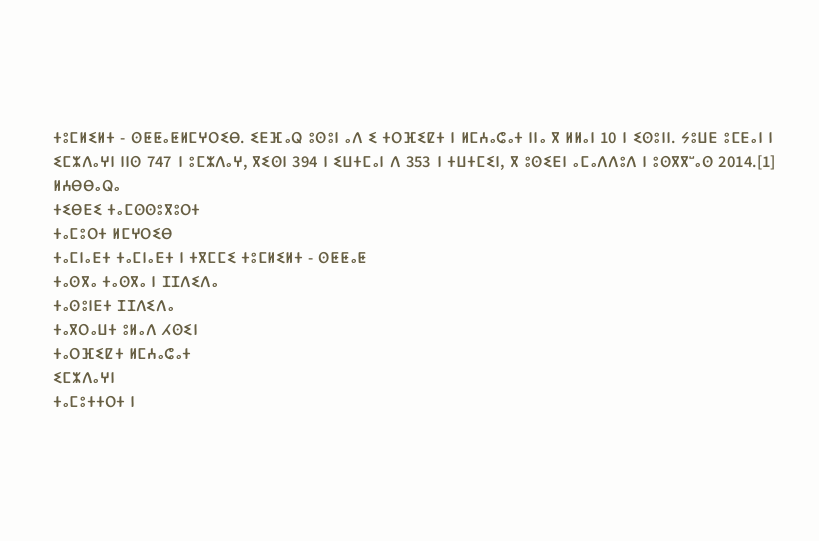ⵜⵓⵎⵍⵉⵍⵜ - ⵙⵟⵟⴰⵟⵍⵎⵖⵔⵉⴱ. ⵉⴹⴼⴰⵕ ⵓⵙⵓⵏ ⴰⴷ ⵉ ⵜⵔⴼⵉⵇⵜ ⵏ ⵍⵎⵄⴰⵛⴰⵜ ⵏⵏⴰ ⴳ ⵍⵍⴰⵏ 10 ⵏ ⵉⵙⵓⵏⵏ. ⵢⵓⵡⴹ ⵓⵎⴹⴰⵏ ⵏ ⵉⵎⵣⴷⴰⵖⵏ ⵏⵏⵙ 747 ⵏ ⵓⵎⵣⴷⴰⵖ, ⴳⵉⵙⵏ 394 ⵏ ⵉⵡⵜⵎⴰⵏ ⴷ 353 ⵏ ⵜⵡⵜⵎⵉⵏ, ⴳ ⵓⵙⵉⴹⵏ ⴰⵎⴰⴷⴷⵓⴷ ⵏ ⵓⵙⴳⴳⵯⴰⵙ 2014.[1]
ⵍⵄⴱⴱⴰⵕⴰ
ⵜⵉⴱⴹⵉ ⵜⴰⵎⵙⵙⵓⴳⵓⵔⵜ
ⵜⴰⵎⵓⵔⵜ ⵍⵎⵖⵔⵉⴱ
ⵜⴰⵎⵏⴰⴹⵜ ⵜⴰⵎⵏⴰⴹⵜ ⵏ ⵜⴳⵎⵎⵉ ⵜⵓⵎⵍⵉⵍⵜ - ⵙⵟⵟⴰⵟ
ⵜⴰⵙⴳⴰ ⵜⴰⵙⴳⴰ ⵏ ⵊⵊⴷⵉⴷⴰ
ⵜⴰⵙⵓⵏⴹⵜ ⵊⵊⴷⵉⴷⴰ
ⵜⴰⴳⵔⴰⵡⵜ ⵓⵍⴰⴷ ⵃⵙⵉⵏ
ⵜⴰⵔⴼⵉⵇⵜ ⵍⵎⵄⴰⵛⴰⵜ
ⵉⵎⵣⴷⴰⵖⵏ
ⵜⴰⵎⵓⵜⵜⵔⵜ ⵏ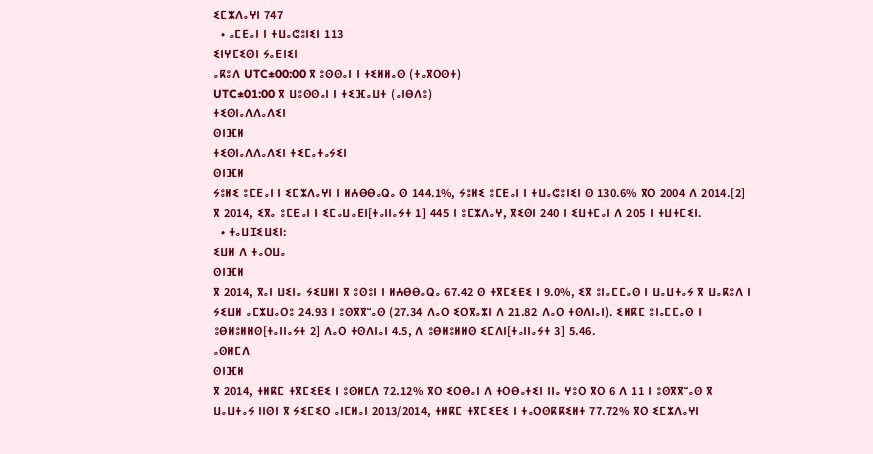ⵉⵎⵣⴷⴰⵖⵏ 747
  • ⴰⵎⴹⴰⵏ ⵏ ⵜⵡⴰⵛⵓⵏⵉⵏ 113
ⵉⵏⵖⵎⵉⵙⵏ ⵢⴰⴹⵏⵉⵏ
ⴰⴽⵓⴷ UTC±00:00 ⴳ ⵓⵙⵙⴰⵏ ⵏ ⵜⵉⵍⵍⴰⵙ (ⵜⴰⴳⵔⵙⵜ)
UTC±01:00 ⴳ ⵡⵓⵙⵙⴰⵏ ⵏ ⵜⵉⴼⴰⵡⵜ (ⴰⵏⴱⴷⵓ)
ⵜⵉⵙⵏⴰⴷⴷⴰⴷⵉⵏ
ⵙⵏⴼⵍ
ⵜⵉⵙⵏⴰⴷⴷⴰⴷⵉⵏ ⵜⵉⵎⴰⵜⴰⵢⵉⵏ
ⵙⵏⴼⵍ
ⵢⵓⵍⵉ ⵓⵎⴹⴰⵏ ⵏ ⵉⵎⵣⴷⴰⵖⵏ ⵏ ⵍⵄⴱⴱⴰⵕⴰ ⵙ 144.1%, ⵢⵓⵍⵉ ⵓⵎⴹⴰⵏ ⵏ ⵜⵡⴰⵛⵓⵏⵉⵏ ⵙ 130.6% ⴳⵔ 2004 ⴷ 2014.[2] ⴳ 2014, ⵉⴳⴰ ⵓⵎⴹⴰⵏ ⵏ ⵉⵎⴰⵡⴰⴹⵏ[ⵜⴰⵏⵏⴰⵢⵜ 1] 445 ⵏ ⵓⵎⵣⴷⴰⵖ, ⴳⵉⵙⵏ 240 ⵏ ⵉⵡⵜⵎⴰⵏ ⴷ 205 ⵏ ⵜⵡⵜⵎⵉⵏ.
  • ⵜⴰⵡⵊⵉⵡⵉⵏ:
ⵉⵡⵍ ⴷ ⵜⴰⵔⵡⴰ
ⵙⵏⴼⵍ
ⴳ 2014, ⴳⴰⵏ ⵡⵉⵏⴰ ⵢⵉⵡⵍⵏ ⴳ ⵓⵙⵓⵏ ⵏ ⵍⵄⴱⴱⴰⵕⴰ 67.42 ⵙ ⵜⴳⵎⵉⴹⵉ ⵏ 9.0%, ⵉⴳ ⵓⵏⴰⵎⵎⴰⵙ ⵏ ⵡⴰⵡⵜⴰⵢ ⴳ ⵡⴰⴽⵓⴷ ⵏ ⵢⵉⵡⵍ ⴰⵎⵣⵡⴰⵔⵓ 24.93 ⵏ ⵓⵙⴳⴳⵯⴰⵙ (27.34 ⴷⴰⵔ ⵉⵔⴳⴰⵣⵏ ⴷ 21.82 ⴷⴰⵔ ⵜⵙⴷⵏⴰⵏ). ⵉⵍⴽⵎ ⵓⵏⴰⵎⵎⴰⵙ ⵏ ⵓⴱⵍⵓⵍⵍⵙ[ⵜⴰⵏⵏⴰⵢⵜ 2] ⴷⴰⵔ ⵜⵙⴷⵏⴰⵏ 4.5, ⴷ ⵓⴱⵍⵓⵍⵍⵙ ⵉⵎⴷⵏ[ⵜⴰⵏⵏⴰⵢⵜ 3] 5.46.
ⴰⵙⵍⵎⴷ
ⵙⵏⴼⵍ
ⴳ 2014, ⵜⵍⴽⵎ ⵜⴳⵎⵉⴹⵉ ⵏ ⵓⵙⵍⵎⴷ 72.12% ⴳⵔ ⵉⵔⴱⴰⵏ ⴷ ⵜⵔⴱⴰⵜⵉⵏ ⵏⵏⴰ ⵖⵓⵔ ⴳⵔ 6 ⴷ 11 ⵏ ⵓⵙⴳⴳⵯⴰⵙ ⴳ ⵡⴰⵡⵜⴰⵢ ⵏⵏⵙⵏ ⴳ ⵢⵉⵎⵉⵔ ⴰⵏⵎⵍⴰⵏ 2013/2014, ⵜⵍⴽⵎ ⵜⴳⵎⵉⴹⵉ ⵏ ⵜⴰⵔⵙⴽⴽⵉⵍⵜ 77.72% ⴳⵔ ⵉⵎⵣⴷⴰⵖⵏ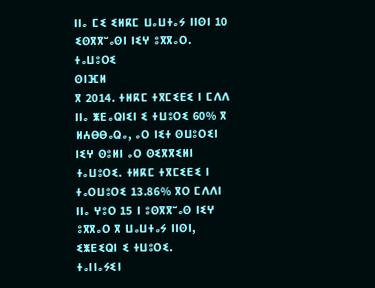ⵏⵏⴰ ⵎⵉ ⵉⵍⴽⵎ ⵡⴰⵡⵜⴰⵢ ⵏⵏⵙⵏ 10 ⵉⵙⴳⴳⵯⴰⵙⵏ ⵏⵉⵖ ⵓⴳⴳⴰⵔ.
ⵜⴰⵡⵓⵔⵉ
ⵙⵏⴼⵍ
ⴳ 2014. ⵜⵍⴽⵎ ⵜⴳⵎⵉⴹⵉ ⵏ ⵎⴷⴷ ⵏⵏⴰ ⵥⴹⴰⵕⵏⵉⵏ ⵉ ⵜⵡⵓⵔⵉ 60% ⴳ ⵍⵄⴱⴱⴰⵕⴰ, ⴰⵔ ⵏⵉⵜ ⵙⵡⵓⵔⵉⵏ ⵏⵉⵖ ⵙⵓⵍⵏ ⴰⵔ ⵙⵉⴳⴳⵉⵍⵏ ⵜⴰⵡⵓⵔⵉ. ⵜⵍⴽⵎ ⵜⴳⵎⵉⴹⵉ ⵏ ⵜⴰⵔⵡⵓⵔⵉ 13.86% ⴳⵔ ⵎⴷⴷⵏ ⵏⵏⴰ ⵖⵓⵔ 15 ⵏ ⵓⵙⴳⴳⵯⴰⵙ ⵏⵉⵖ ⵓⴳⴳⴰⵔ ⴳ ⵡⴰⵡⵜⴰⵢ ⵏⵏⵙⵏ, ⵉⵥⴹⵉⵕⵏ ⵉ ⵜⵡⵓⵔⵉ.
ⵜⴰⵏⵏⴰⵢⵉⵏ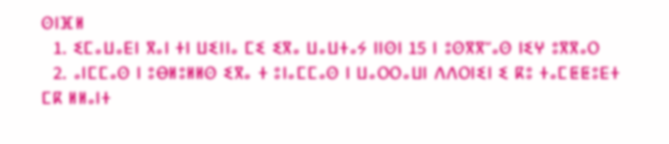ⵙⵏⴼⵍ
  1. ⵉⵎⴰⵡⴰⴹⵏ ⴳⴰⵏ ⵜⵏ ⵡⵉⵏⵏⴰ ⵎⵉ ⵉⴳⴰ ⵡⴰⵡⵜⴰⵢ ⵏⵏⵙⵏ 15 ⵏ ⵓⵙⴳⴳⵯⴰⵙ ⵏⵉⵖ ⵓⴳⴳⴰⵔ
  2. ⴰⵏⵎⵎⴰⵙ ⵏ ⵓⴱⵍⵓⵍⵍⵙ ⵉⴳⴰ ⵜ ⵓⵏⴰⵎⵎⴰⵙ ⵏ ⵡⴰⵔⵔⴰⵡⵏ ⴷⴷⵔⵏⵉⵏ ⵉ ⴽⵓ ⵜⴰⵎⵟⵟⵓⴹⵜ ⵎⴽ ⵍⵍⴰⵏⵜ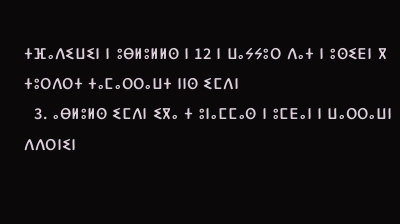ⵜⴼⴰⴷⵉⵡⵉⵏ ⵏ ⵓⴱⵍⵓⵍⵍⵙ ⵏ 12 ⵏ ⵡⴰⵢⵢⵓⵔ ⴷⴰⵜ ⵏ ⵓⵙⵉⴹⵏ ⴳ ⵜⵓⵔⴷⵔⵜ ⵜⴰⵎⴰⵔⵔⴰⵡⵜ ⵏⵏⵙ ⵉⵎⴷⵏ
  3. ⴰⴱⵍⵓⵍⵙ ⵉⵎⴷⵏ ⵉⴳⴰ ⵜ ⵓⵏⴰⵎⵎⴰⵙ ⵏ ⵓⵎⴹⴰⵏ ⵏ ⵡⴰⵔⵔⴰⵡⵏ ⴷⴷⵔⵏⵉⵏ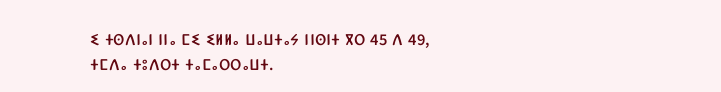ⵉ ⵜⵙⴷⵏⴰⵏ ⵏⵏⴰ ⵎⵉ ⵉⵍⵍⴰ ⵡⴰⵡⵜⴰⵢ ⵏⵏⵙⵏⵜ ⴳⵔ 45 ⴷ 49, ⵜⵎⴷⴰ ⵜⵓⴷⵔⵜ ⵜⴰⵎⴰⵔⵔⴰⵡⵜ.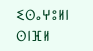ⵉⵙⴰⵖⵓⵍⵏ
ⵙⵏⴼⵍ